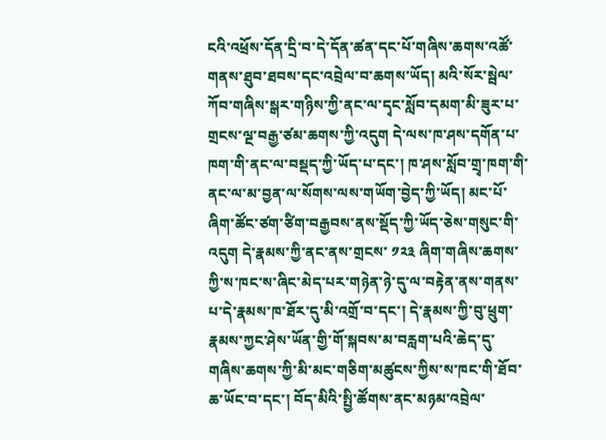ངའི་འཕྲོས་དོན་དྲི་བ་དེ་དོན་ཚན་དང་པོ་གཞིས་ཆགས་འཚོ་གནས་ཐུབ་ཐབས་དང་འབྲེལ་བ་ཆགས་ཡོད། མའི་སོར་སྦེལ་ཀོབ་གཞིས་སྒར་གཉིས་ཀྱི་ནང་ལ་དྭང་སློབ་དམག་མི་ཟུར་པ་གྲངས་ལྔ་བརྒྱ་ཙམ་ཆགས་ཀྱི་འདུག དེ་ལས་ཁ་ཤས་དགོན་པ་ཁག་གི་ནང་ལ་བསྡད་ཀྱི་ཡོད་པ་དང་། ཁ་ཤས་སློབ་གྲྭ་ཁག་གི་ནང་ལ་མ་བྱན་ལ་སོགས་ལས་གཡོག་བྱེད་ཀྱི་ཡོད། མང་པོ་ཞིག་ཚོང་ཙག་ཙིག་བརྒྱབས་ནས་སྡོད་ཀྱི་ཡོད་ཅེས་གསུང་གི་འདུག དེ་རྣམས་ཀྱི་ནང་ནས་གྲངས་ ༡༢༣ ཞིག་གཞིས་ཆགས་ཀྱི་ས་ཁང་ས་ཞིང་མེད་པར་གཉེན་ཉེ་དུ་ལ་བརྟེན་ནས་གནས་པ་དེ་རྣམས་ཁ་ཐོར་དུ་མི་འགྲོ་བ་དང་། དེ་རྣམས་ཀྱི་བུ་ཕྲུག་རྣམས་ཀྱང་ཤེས་ཡོན་གྱི་གོ་སྐབས་མ་བརླག་པའི་ཆེད་དུ་གཞིས་ཆགས་ཀྱི་མི་མང་གཅིག་མཚུངས་ཀྱིས་ས་ཁང་གི་ཐོབ་ཆ་ཡོང་བ་དང་། བོད་མིའི་སྤྱི་ཚོགས་ནང་མཉམ་འབྲེལ་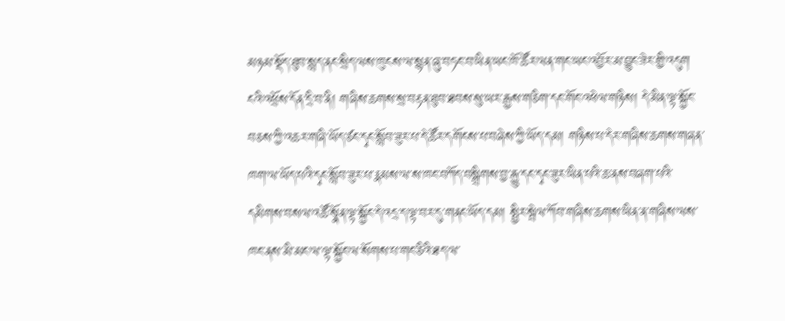མཉམ་སྡོད་ཐུབ་སླད་ནང་སྲིད་ལས་ཁུངས་ལ་སྙན་ཞུ་བཏང་བ་ཡིན་ཡང་ཁོ་ཚོར་ལན་གང་ཡང་འབྱོར་མ་བྱུང་ཟེར་གྱི་འདུག ངའི་འཕྲོས་དོན་དྲི་བ་ནི། གཞིས་ཆགས་སྲ་བརྟན་ཐུབ་ཐབས་སུ་ཡར་རྒྱས་གཅིག་དང་གོང་འཕེལ་གཉིས། དེ་མིན་ལྟ་སྐྱོང་བཅས་ཀྱི་འཆར་གཞི་ཡོད་ཙང་དྭང་སློབ་ཟུར་པ་དེ་ཚོར་དགོངས་པ་བཞེས་ཀྱི་ཡོད་དམ། གཉིས་པ་དེར་གཞིས་ཆགས་གཞན་ཁག་ལ་ཡོད་པའི་དྭང་སློབ་ཟུར་པ་རྣམས་ལ་ས་ཁང་བཀོད་བསྒྲིགས་བྱ་རྒྱུ་དང་དྭང་ཟུར་ཡིན་པའི་ཆ་ནས་བཞག་པའི་དམིགས་བསལ་འཚོ་སྣོན་ལྟ་སྐྱོང་དེ་འདྲ་ད་ལྟ་བར་དུ་གནང་ཡོད་དམ། སྤྱིར་སྦེལ་ཀོབ་གཞིས་ཆགས་ཡིན་ན་གཞིས་ལས་ཁང་ནས་མི་མང་ལ་ལྟ་སྐྱོང་ལ་སོགས་པ་གང་ཅིའི་ཐད་ལ་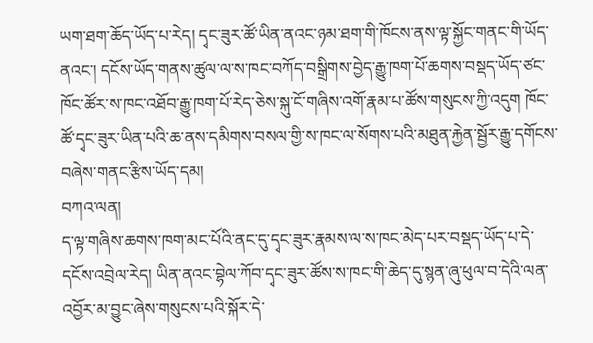ཡག་ཐག་ཆོད་ཡོད་པ་རེད། དྭང་ཟུར་ཚོ་ཡིན་ནའང་ཉམ་ཐག་གི་ཁོངས་ནས་ལྟ་སྐྱོང་གནང་གི་ཡོད་ནའང་། དངོས་ཡོད་གནས་ཚུལ་ལ་ས་ཁང་བཀོད་བསྒྲིགས་བྱེད་རྒྱུ་ཁག་པོ་ཆགས་བསྡད་ཡོད་ཙང་ཁོང་ཚོར་ས་ཁང་འཐོབ་རྒྱུ་ཁག་པོ་རེད་ཅེས་སྐུ་ངོ་གཞིས་འགོ་རྣམ་པ་ཚོས་གསུངས་ཀྱི་འདུག ཁོང་ཚོ་དྭང་ཟུར་ཡིན་པའི་ཆ་ནས་དམིགས་བསལ་གྱི་ས་ཁང་ལ་སོགས་པའི་མཐུན་རྐྱེན་སྦྱོར་རྒྱུ་དགོངས་བཞེས་གནང་རྩིས་ཡོད་དམ།
བཀའ་ལན།
ད་ལྟ་གཞིས་ཆགས་ཁག་མང་པོའི་ནང་དུ་དྭང་ཟུར་རྣམས་ལ་ས་ཁང་མེད་པར་བསྡད་ཡོད་པ་དེ་དངོས་འབྲེལ་རེད། ཡིན་ནའང་བྷེལ་ཀོབ་དྭང་ཟུར་ཚོས་ས་ཁང་གི་ཆེད་དུ་སྙན་ཞུ་ཕུལ་བ་དེའི་ལན་འབྱོར་མ་བྱུང་ཞེས་གསུངས་པའི་སྐོར་དེ་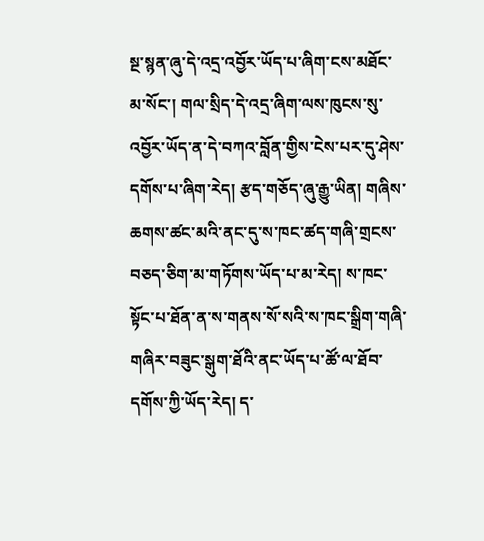སྔ་སྙན་ཞུ་དེ་འདྲ་འབྱོར་ཡོད་པ་ཞིག་ངས་མཐོང་མ་སོང་། གལ་སྲིད་དེ་འདྲ་ཞིག་ལས་ཁུངས་སུ་འབྱོར་ཡོད་ན་དེ་བཀའ་བློན་གྱིས་ངེས་པར་དུ་ཤེས་དགོས་པ་ཞིག་རེད། རྩད་གཅོད་ཞུ་རྒྱུ་ཡིན། གཞིས་ཆགས་ཚང་མའི་ནང་དུ་ས་ཁང་ཚད་གཞི་གྲངས་བཅད་ཅིག་མ་གཏོགས་ཡོད་པ་མ་རེད། ས་ཁང་སྟོང་པ་ཐོན་ན་ས་གནས་སོ་སའི་ས་ཁང་སྒྲིག་གཞི་གཞིར་བཟུང་སྒུག་ཐོའི་ནང་ཡོད་པ་ཚོ་ལ་ཐོབ་དགོས་ཀྱི་ཡོད་རེད། ད་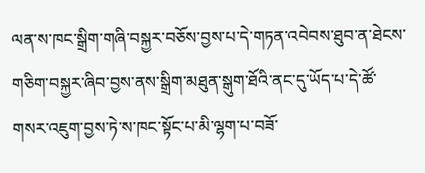ལན་ས་ཁང་སྒྲིག་གཞི་བསྐྱར་བཅོས་བྱས་པ་དེ་གཏན་འབེབས་ཐུབ་ན་ཐེངས་གཅིག་བསྐྱར་ཞིབ་བྱས་ནས་སྒྲིག་མཐུན་སྒུག་ཐོའི་ནང་དུ་ཡོད་པ་དེ་ཚོ་གསར་འཇུག་བྱས་ཏེ་ས་ཁང་སྟོང་པ་མི་ལྷག་པ་བཟོ་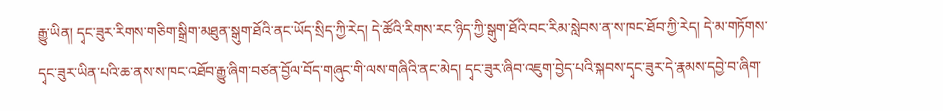རྒྱུ་ཡིན། དྭང་ཟུར་རིགས་གཅིག་སྒྲིག་མཐུན་སྒུག་ཐོའི་ནང་ཡོད་སྲིད་ཀྱི་རེད། དེ་ཚོའི་རིགས་རང་ཉིད་ཀྱི་སྒུག་ཐོའི་བང་རིམ་སླེབས་ན་ས་ཁང་ཐོབ་ཀྱི་རེད། དེ་མ་གཏོགས་དྭང་ཟུར་ཡིན་པའི་ཆ་ནས་ས་ཁང་འཐོབ་རྒྱུ་ཞིག་བཙན་བྱོལ་བོད་གཞུང་གི་ལས་གཞིའི་ནང་མེད། དྭང་ཟུར་ཞིབ་འཇུག་བྱེད་པའི་སྐབས་དྭང་ཟུར་དེ་རྣམས་དབྱེ་བ་ཞིག་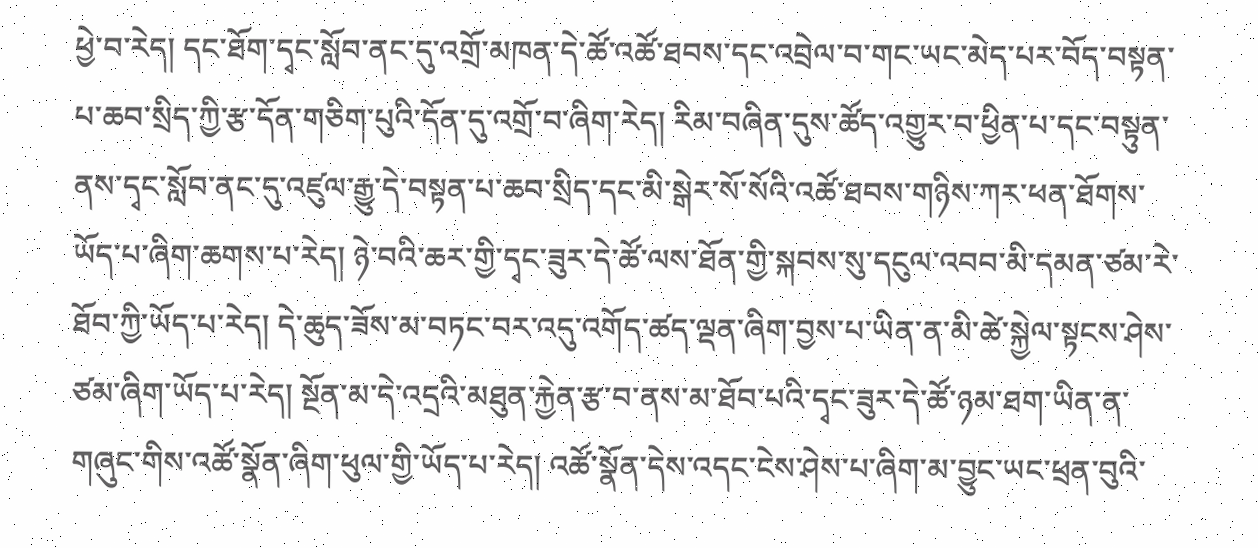ཕྱེ་བ་རེད། དང་ཐོག་དྭང་སློབ་ནང་དུ་འགྲོ་མཁན་དེ་ཚོ་འཚོ་ཐབས་དང་འབྲེལ་བ་གང་ཡང་མེད་པར་བོད་བསྟན་པ་ཆབ་སྲིད་ཀྱི་རྩ་དོན་གཅིག་པུའི་དོན་དུ་འགྲོ་བ་ཞིག་རེད། རིམ་བཞིན་དུས་ཚོད་འགྱུར་བ་ཕྱིན་པ་དང་བསྟུན་ནས་དྭང་སློབ་ནང་དུ་འཛུལ་རྒྱུ་དེ་བསྟན་པ་ཆབ་སྲིད་དང་མི་སྒེར་སོ་སོའི་འཚོ་ཐབས་གཉིས་ཀར་ཕན་ཐོགས་ཡོད་པ་ཞིག་ཆགས་པ་རེད། ཉེ་བའི་ཆར་གྱི་དྭང་ཟུར་དེ་ཚོ་ལས་ཐོན་གྱི་སྐབས་སུ་དངུལ་འབབ་མི་དམན་ཙམ་རེ་ཐོབ་ཀྱི་ཡོད་པ་རེད། དེ་ཆུད་ཟོས་མ་བཏང་བར་འདུ་འགོད་ཚད་ལྡན་ཞིག་བྱས་པ་ཡིན་ན་མི་ཚེ་སྐྱེལ་སྟངས་ཤེས་ཙམ་ཞིག་ཡོད་པ་རེད། སྔོན་མ་དེ་འདྲའི་མཐུན་རྐྱེན་རྩ་བ་ནས་མ་ཐོབ་པའི་དྭང་ཟུར་དེ་ཚོ་ཉམ་ཐག་ཡིན་ན་གཞུང་གིས་འཚོ་སྣོན་ཞིག་ཕུལ་གྱི་ཡོད་པ་རེད། འཚོ་སྣོན་དེས་འདང་ངེས་ཤེས་པ་ཞིག་མ་བྱུང་ཡང་ཕྲན་བུའི་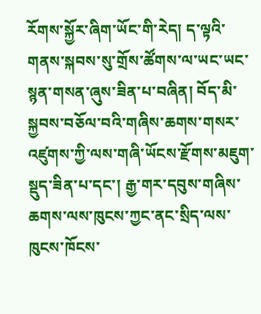རོགས་སྐྱོར་ཞིག་ཡོང་གི་རེད། ད་ལྟའི་གནས་སྐབས་སུ་གྲོས་ཚོགས་ལ་ཡང་ཡང་སྙན་གསན་ཞུས་ཟིན་པ་བཞིན། བོད་མི་སྐྱབས་བཅོལ་བའི་གཞིས་ཆགས་གསར་འཛུགས་ཀྱི་ལས་གཞི་ཡོངས་རྫོགས་མཇུག་སྡུད་ཟིན་པ་དང་། རྒྱ་གར་དབུས་གཞིས་ཆགས་ལས་ཁུངས་ཀྱང་ནང་སྲིད་ལས་ཁུངས་ཁོངས་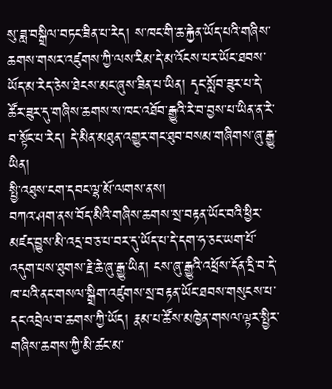སུ་ཟླ་བསྒྲིལ་བཏང་ཟིན་པ་རེད། ས་ཁང་གི་ཆ་རྐྱེན་ཡོད་པའི་གཞིས་ཆགས་གསར་འཛུགས་ཀྱི་ལས་རིམ་དེ་མ་འོངས་པར་ཡོང་ཐབས་ཡོད་མ་རེད་ཅེས་ཐེངས་མང་ཞུས་ཟིན་པ་ཡིན། དྭང་སློབ་ཟུར་པ་དེ་ཚོར་ཟུར་དུ་གཞིས་ཆགས་ས་ཁང་འཐོབ་རྒྱུའི་རེ་བ་བྱས་པ་ཡིན་ན་རེ་བ་སྟོང་པ་རེད། དེ་མིན་མཐུན་འགྱུར་གང་ཐུབ་བསམ་གཞིགས་ཞུ་རྒྱུ་ཡིན།
སྤྱི་འཐུས་ངག་དབང་ལྷ་མོ་ལགས་ནས།
བཀའ་ཤག་ནས་བོད་མིའི་གཞིས་ཆགས་སྲ་བརྟན་ཡོང་བའི་ཕྱིར་མཛད་བྱུས་མི་འདྲ་བ་ཅ་པ་བར་དུ་ཡོད་པ་དེ་དག་ཧ་ཅང་ཡག་པོ་འདུག་པས་ཐུགས་རྗེ་ཆེ་ཞུ་རྒྱུ་ཡིན། ངས་ཞུ་རྒྱུའི་འཕྲོས་དོན་དྲི་བ་དེ་ཁ་པའི་ནང་གསལ་སྒྲིག་འཛུགས་སྲ་བརྟན་ཡོང་ཐབས་གསུངས་པ་དང་འབྲེལ་བ་ཆགས་ཀྱི་ཡོད། རྣམ་པ་ཚོས་མཁྱེན་གསལ་ལྟར་སྤྱིར་གཞིས་ཆགས་ཀྱི་མི་ཚང་མ་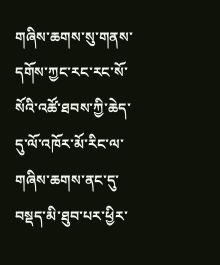གཞིས་ཆགས་སུ་གནས་དགོས་ཀྱང་རང་རང་སོ་སོའི་འཚོ་ཐབས་ཀྱི་ཆེད་དུ་ལོ་འཁོར་མོ་རིང་ལ་གཞིས་ཆགས་ནང་དུ་བསྡད་མི་ཐུབ་པར་ཕྱིར་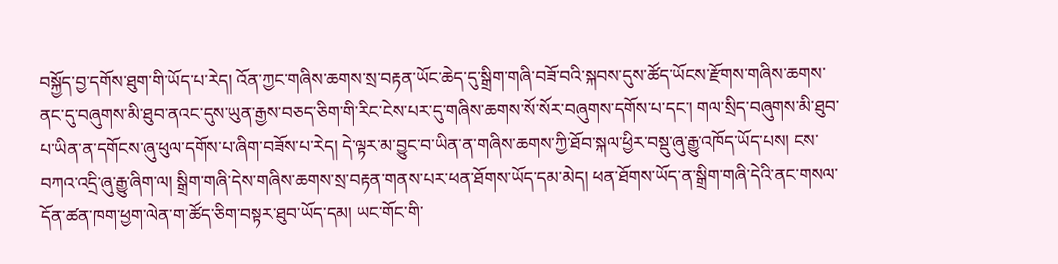བསྐྱོད་བྱ་དགོས་ཐུག་གི་ཡོད་པ་རེད། འོན་ཀྱང་གཞིས་ཆགས་སྲ་བརྟན་ཡོང་ཆེད་དུ་སྒྲིག་གཞི་བཟོ་བའི་སྐབས་དུས་ཚོད་ཡོངས་རྫོགས་གཞིས་ཆགས་ནང་དུ་བཞུགས་མི་ཐུབ་ནའང་དུས་ཡུན་རྒྱས་བཅད་ཅིག་གི་རིང་ངེས་པར་དུ་གཞིས་ཆགས་སོ་སོར་བཞུགས་དགོས་པ་དང་། གལ་སྲིད་བཞུགས་མི་ཐུབ་པ་ཡིན་ན་དགོངས་ཞུ་ཕུལ་དགོས་པ་ཞིག་བཟོས་པ་རེད། དེ་ལྟར་མ་བྱུང་བ་ཡིན་ན་གཞིས་ཆགས་ཀྱི་ཐོབ་སྐལ་ཕྱིར་བསྡུ་ཞུ་རྒྱུ་འཁོད་ཡོད་པས། ངས་བཀའ་འདྲི་ཞུ་རྒྱུ་ཞིག་ལ། སྒྲིག་གཞི་དེས་གཞིས་ཆགས་སྲ་བརྟན་གནས་པར་ཕན་ཐོགས་ཡོད་དམ་མེད། ཕན་ཐོགས་ཡོད་ན་སྒྲིག་གཞི་དེའི་ནང་གསལ་དོན་ཚན་ཁག་ཕྱག་ལེན་ག་ཚོད་ཅིག་བསྟར་ཐུབ་ཡོད་དམ། ཡང་གོང་གི་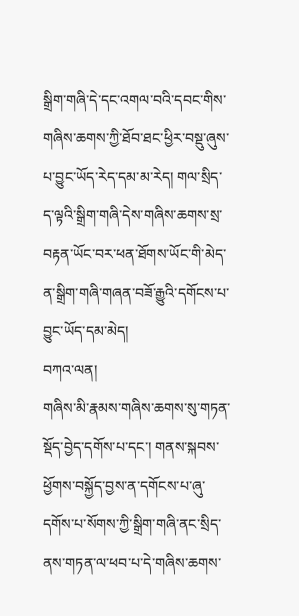སྒྲིག་གཞི་དེ་དང་འགལ་བའི་དབང་གིས་གཞིས་ཆགས་ཀྱི་ཐོབ་ཐང་ཕྱིར་བསྡུ་ཞུས་པ་བྱུང་ཡོད་རེད་དམ་མ་རེད། གལ་སྲིད་ད་ལྟའི་སྒྲིག་གཞི་དེས་གཞིས་ཆགས་སྲ་བརྟན་ཡོང་བར་ཕན་ཐོགས་ཡོང་གི་མེད་ན་སྒྲིག་གཞི་གཞན་བཟོ་རྒྱུའི་དགོངས་པ་བྱུང་ཡོད་དམ་མེད།
བཀའ་ལན།
གཞིས་མི་རྣམས་གཞིས་ཆགས་སུ་གཏན་སྡོད་བྱེད་དགོས་པ་དང་། གནས་སྐབས་ཕྱོགས་བསྐྱོད་བྱས་ན་དགོངས་པ་ཞུ་དགོས་པ་སོགས་ཀྱི་སྒྲིག་གཞི་ནང་སྲིད་ནས་གཏན་ལ་ཕབ་པ་དེ་གཞིས་ཆགས་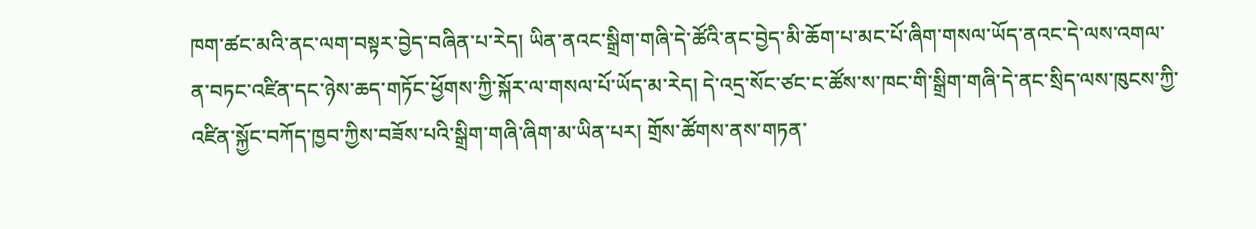ཁག་ཚང་མའི་ནང་ལག་བསྟར་བྱེད་བཞིན་པ་རེད། ཡིན་ནའང་སྒྲིག་གཞི་དེ་ཚོའི་ནང་བྱེད་མི་ཆོག་པ་མང་པོ་ཞིག་གསལ་ཡོད་ནའང་དེ་ལས་འགལ་ན་བཏང་འཛིན་དང་ཉེས་ཆད་གཏོང་ཕྱོགས་ཀྱི་སྐོར་ལ་གསལ་པོ་ཡོད་མ་རེད། དེ་འདྲ་སོང་ཙང་ང་ཚོས་ས་ཁང་གི་སྒྲིག་གཞི་དེ་ནང་སྲིད་ལས་ཁུངས་ཀྱི་འཛིན་སྐྱོང་བཀོད་ཁྱབ་ཀྱིས་བཟོས་པའི་སྒྲིག་གཞི་ཞིག་མ་ཡིན་པར། གྲོས་ཚོགས་ནས་གཏན་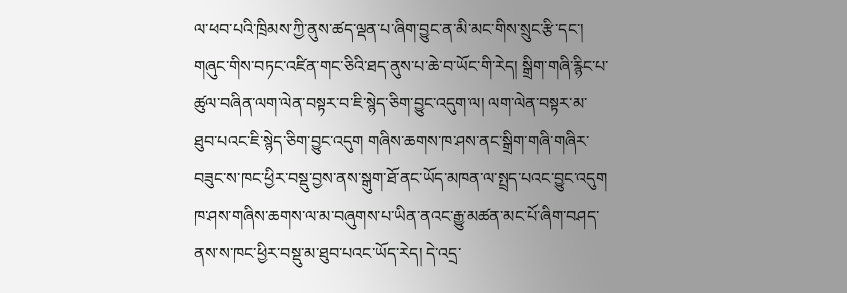ལ་ཕབ་པའི་ཁྲིམས་ཀྱི་ནུས་ཚད་ལྡན་པ་ཞིག་བྱུང་ན་མི་མང་གིས་སྲུང་རྩི་དང་། གཞུང་གིས་བཏང་འཛིན་གང་ཅིའི་ཐད་ནུས་པ་ཆེ་བ་ཡོང་གི་རེད། སྒྲིག་གཞི་རྙིང་པ་ཚུལ་བཞིན་ལག་ལེན་བསྟར་བ་ཇི་སྙེད་ཅིག་བྱུང་འདུག་ལ། ལག་ལེན་བསྟར་མ་ཐུབ་པའང་ཇི་སྙེད་ཅིག་བྱུང་འདུག གཞིས་ཆགས་ཁ་ཤས་ནང་སྒྲིག་གཞི་གཞིར་བཟུང་ས་ཁང་ཕྱིར་བསྡུ་བྱས་ནས་སྒུག་ཐོ་ནང་ཡོད་མཁན་ལ་སྤྲད་པའང་བྱུང་འདུག ཁ་ཤས་གཞིས་ཆགས་ལ་མ་བཞུགས་པ་ཡིན་ནའང་རྒྱུ་མཚན་མང་པོ་ཞིག་བཤད་ནས་ས་ཁང་ཕྱིར་བསྡུ་མ་ཐུབ་པའང་ཡོད་རེད། དེ་འདྲ་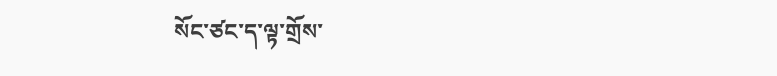སོང་ཙང་ད་ལྟ་གྲོས་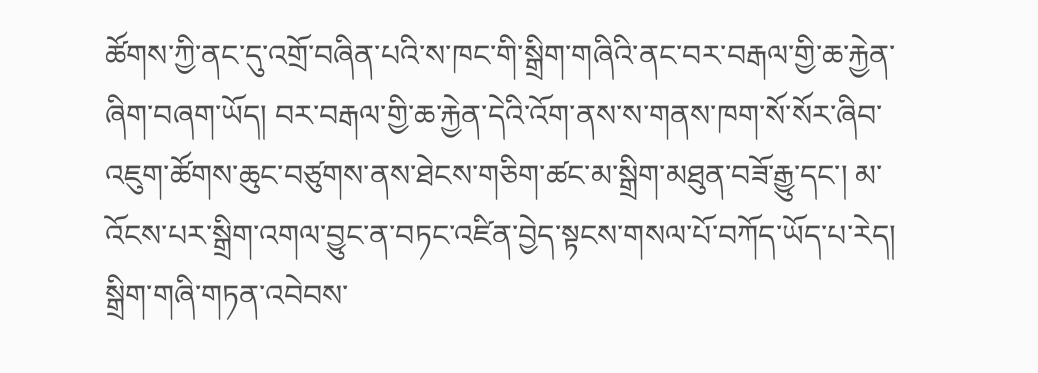ཚོགས་ཀྱི་ནང་དུ་འགྲོ་བཞིན་པའི་ས་ཁང་གི་སྒྲིག་གཞིའི་ནང་བར་བརྒལ་གྱི་ཆ་རྐྱེན་ཞིག་བཞག་ཡོད། བར་བརྒལ་གྱི་ཆ་རྐྱེན་དེའི་འོག་ནས་ས་གནས་ཁག་སོ་སོར་ཞིབ་འཇུག་ཚོགས་ཆུང་བཙུགས་ནས་ཐེངས་གཅིག་ཚང་མ་སྒྲིག་མཐུན་བཟོ་རྒྱུ་དང་། མ་འོངས་པར་སྒྲིག་འགལ་བྱུང་ན་བཏང་འཛིན་བྱེད་སྟངས་གསལ་པོ་བཀོད་ཡོད་པ་རེད། སྒྲིག་གཞི་གཏན་འབེབས་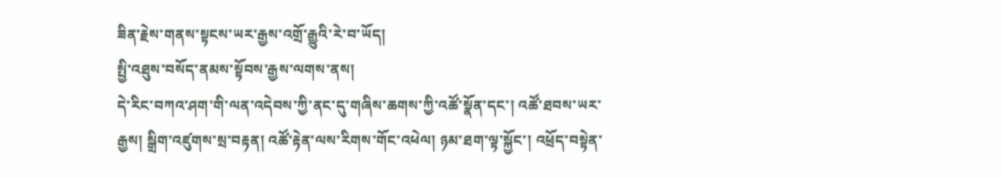ཟིན་རྗེས་གནས་སྟངས་ཡར་རྒྱས་འགྲོ་རྒྱུའི་རེ་བ་ཡོད།
སྤྱི་འཐུས་བསོད་ནམས་སྟོབས་རྒྱས་ལགས་ནས།
དེ་རིང་བཀའ་ཤག་གི་ལན་འདེབས་ཀྱི་ནང་དུ་གཞིས་ཆགས་ཀྱི་འཚོ་སྣོན་དང་། འཚོ་ཐབས་ཡར་རྒྱས། སྒྲིག་འཛུགས་སྲ་བརྟན། འཚོ་རྟེན་ལས་རིགས་གོང་འཕེལ། ཉམ་ཐག་ལྟ་སྐྱོང་། འཕྲོད་བསྟེན་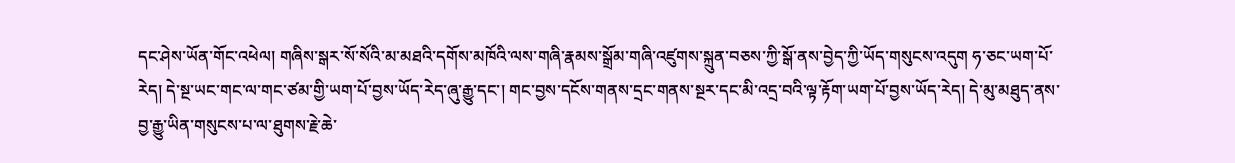དང་ཤེས་ཡོན་གོང་འཕེལ། གཞིས་སྒར་སོ་སོའི་མ་མཐའི་དགོས་མཁོའི་ལས་གཞི་རྣམས་སྒྲོམ་གཞི་འཛུགས་སྐྲུན་བཅས་ཀྱི་སྒོ་ནས་བྱེད་ཀྱི་ཡོད་གསུངས་འདུག ཧ་ཅང་ཡག་པོ་རེད། དེ་སྔ་ཡང་གང་ལ་གང་ཙམ་གྱི་ཡག་པོ་བྱས་ཡོད་རེད་ཞུ་རྒྱུ་དང་། གང་བྱས་དངོས་གནས་དྲང་གནས་སྔར་དང་མི་འདྲ་བའི་ལྟ་རྟོག་ཡག་པོ་བྱས་ཡོད་རེད། དེ་མུ་མཐུད་ནས་བྱ་རྒྱུ་ཡིན་གསུངས་པ་ལ་ཐུགས་རྗེ་ཆེ་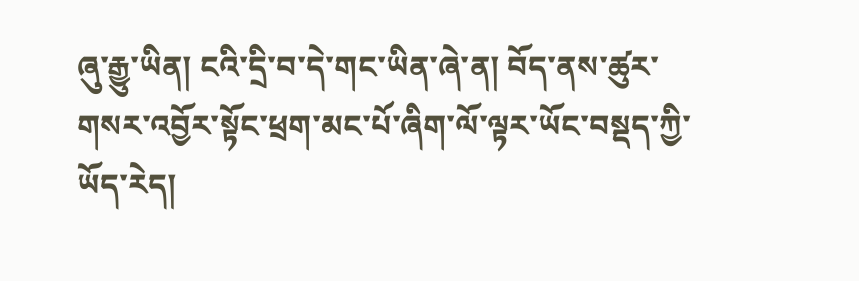ཞུ་རྒྱུ་ཡིན། ངའི་དྲི་བ་དེ་གང་ཡིན་ཞེ་ན། བོད་ནས་ཚུར་གསར་འབྱོར་སྟོང་ཕྲག་མང་པོ་ཞིག་ལོ་ལྟར་ཡོང་བསྡད་ཀྱི་ཡོད་རེད།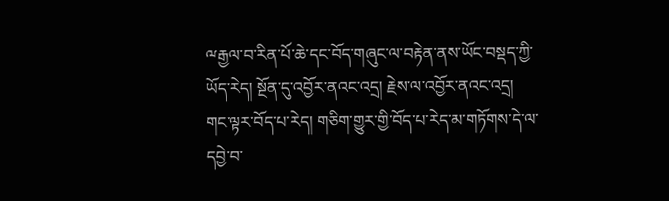ྋརྒྱལ་བ་རིན་པོ་ཆེ་དང་བོད་གཞུང་ལ་བརྟེན་ནས་ཡོང་བསྡད་ཀྱི་ཡོད་རེད། སྔོན་དུ་འབྱོར་ནའང་འདྲ། རྗེས་ལ་འབྱོར་ནའང་འདྲ། གང་ལྟར་བོད་པ་རེད། གཅིག་གྱུར་གྱི་བོད་པ་རེད་མ་གཏོགས་དེ་ལ་དབྱེ་བ་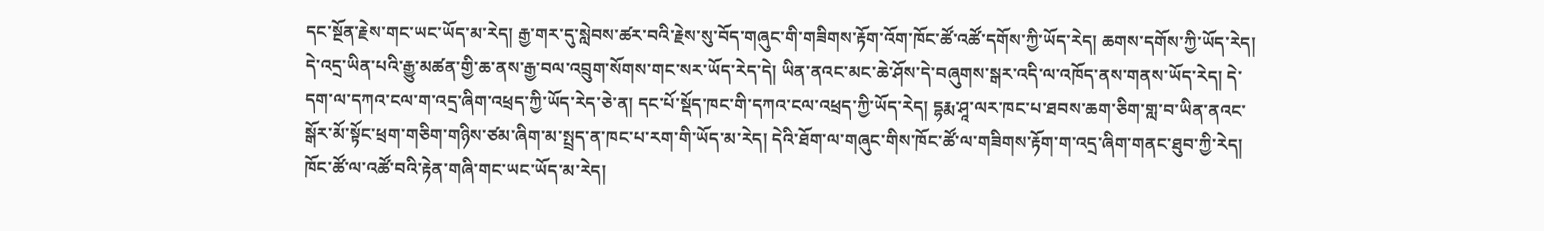དང་སྔོན་རྗེས་གང་ཡང་ཡོད་མ་རེད། རྒྱ་གར་དུ་སླེབས་ཚར་བའི་རྗེས་སུ་བོད་གཞུང་གི་གཟིགས་རྟོག་འོག་ཁོང་ཚོ་འཚོ་དགོས་ཀྱི་ཡོད་རེད། ཆགས་དགོས་ཀྱི་ཡོད་རེད། དེ་འདྲ་ཡིན་པའི་རྒྱུ་མཚན་གྱི་ཆ་ནས་རྒྱ་བལ་འབྲུག་སོགས་གང་སར་ཡོད་རེད་དེ། ཡིན་ནའང་མང་ཆེ་ཤོས་དེ་བཞུགས་སྒར་འདི་ལ་འཁོད་ནས་གནས་ཡོད་རེད། དེ་དག་ལ་དཀའ་ངལ་ག་འདྲ་ཞིག་འཕྲད་ཀྱི་ཡོད་རེད་ཅེ་ན། དང་པོ་སྡོད་ཁང་གི་དཀའ་ངལ་འཕྲད་ཀྱི་ཡོད་རེད། དྷརྨ་ཤཱ་ལར་ཁང་པ་ཐབས་ཆག་ཅིག་གླ་བ་ཡིན་ནའང་སྒོར་མོ་སྟོང་ཕྲག་གཅིག་གཉིས་ཙམ་ཞིག་མ་སྤྲད་ན་ཁང་པ་རག་གི་ཡོད་མ་རེད། དེའི་ཐོག་ལ་གཞུང་གིས་ཁོང་ཚོ་ལ་གཟིགས་རྟོག་ག་འདྲ་ཞིག་གནང་ཐུབ་ཀྱི་རེད། ཁོང་ཚོ་ལ་འཚོ་བའི་རྟེན་གཞི་གང་ཡང་ཡོད་མ་རེད།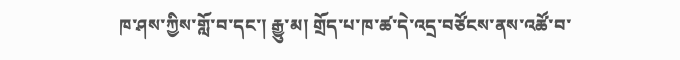ཁ་ཤས་ཀྱིས་གློ་བ་དང་། རྒྱུ་མ། གྲོད་པ་ཁ་ཚ་དེ་འདྲ་བཙོངས་ནས་འཚོ་བ་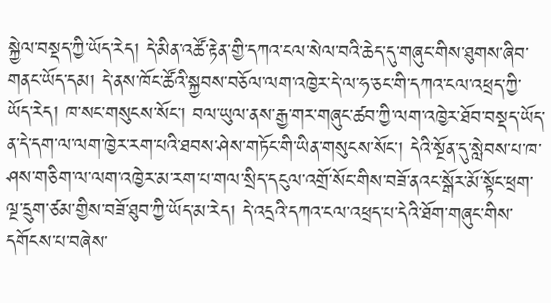སྐྱེལ་བསྡད་ཀྱི་ཡོད་རེད། དེ་མིན་འཚོ་རྟེན་གྱི་དཀའ་ངལ་སེལ་བའི་ཆེད་དུ་གཞུང་གིས་ཐུགས་ཞིབ་གནང་ཡོད་དམ། དེ་ནས་ཁོང་ཚོའི་སྐྱབས་བཅོལ་ལག་འཁྱེར་དེ་ལ་ཧ་ཅང་གི་དཀའ་ངལ་འཕྲད་ཀྱི་ཡོད་རེད། ཁ་སང་གསུངས་སོང་། བལ་ཡུལ་ནས་རྒྱ་གར་གཞུང་ཚབ་ཀྱི་ལག་འཁྱེར་ཐོབ་བསྡད་ཡོད་ན་དེ་དག་ལ་ལག་ཁྱེར་རག་པའི་ཐབས་ཤེས་གཏོང་གི་ཡིན་གསུངས་སོང་། དེའི་སྔོན་དུ་སླེབས་པ་ཁ་ཤས་གཅིག་ལ་ལག་འཁྱེར་མ་རག་པ་གལ་སྲིད་དངུལ་འགྲོ་སོང་གིས་བཟོ་ནའང་སྒོར་མོ་སྟོང་ཕྲག་ལྔ་དྲུག་ཙམ་གྱིས་བཟོ་ཐུབ་ཀྱི་ཡོད་མ་རེད། དེ་འདྲའི་དཀའ་ངལ་འཕྲད་པ་དེའི་ཐོག་གཞུང་གིས་དགོངས་པ་བཞེས་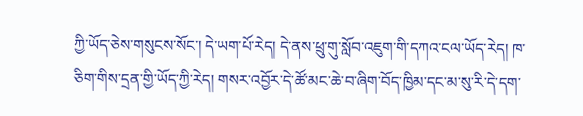ཀྱི་ཡོད་ཅེས་གསུངས་སོང་། དེ་ཡག་པོ་རེད། དེ་ནས་ཕྲུ་གུ་སློབ་འཇུག་གི་དཀའ་ངལ་ཡོད་རེད། ཁ་ཅིག་གིས་དྲན་གྱི་ཡོད་ཀྱི་རེད། གསར་འབྱོར་དེ་ཚོ་མང་ཆེ་བ་ཞིག་བོད་ཁྱིམ་དང་མ་སུ་རི་དེ་དག་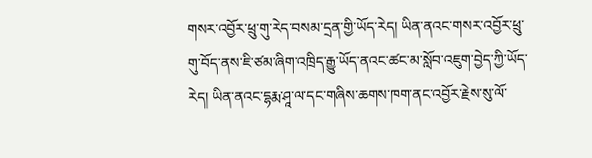གསར་འབྱོར་ཕྲུ་གུ་རེད་བསམ་དྲན་གྱི་ཡོད་རེད། ཡིན་ནའང་གསར་འབྱོར་ཕྲུ་གུ་བོད་ནས་ཇི་ཙམ་ཞིག་འཁྲིད་རྒྱུ་ཡོད་ནའང་ཚང་མ་སློབ་འཇུག་བྱེད་ཀྱི་ཡོད་རེད། ཡིན་ནའང་དྷརྨ་ཤཱ་ལ་དང་གཞིས་ཆགས་ཁག་ནང་འབྱོར་རྗེས་སུ་ལོ་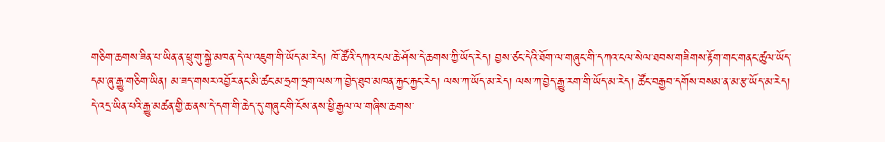གཅིག་ཆགས་ཟིན་པ་ཡིན་ན་ཕྲུ་གུ་སྐྱེ་མཁན་དེ་ལ་འཇུག་གི་ཡོད་མ་རེད། ཁོ་ཚོའི་དཀའ་ངལ་ཆེ་ཤོས་དེ་ཆགས་ཀྱི་ཡོད་རེད། བྱས་ཙང་དེའི་ཐོག་ལ་གཞུང་གི་དཀའ་ངལ་སེལ་ཐབས་གཟིགས་རྟོག་གང་གནང་ཚུལ་ཡོད་དམ་ཞུ་རྒྱུ་གཅིག་ཡིན། མ་ཟད་གསར་འབྱོར་ནང་མི་ཚང་མ་ཧྲག་ཧྲག་ལས་ཀ་བྱེད་ཐུབ་མཁན་རྐྱང་རྐྱང་རེད། ལས་ཀ་ཡོད་མ་རེད། ལས་ཀ་བྱེད་རྒྱུ་རག་གི་ཡོད་མ་རེད། ཚོང་བརྒྱབ་དགོས་བསམ་ན་མ་རྩ་ཡོད་མ་རེད། དེ་འདྲ་ཡིན་པའི་རྒྱུ་མཚན་གྱི་ཆ་ནས་དེ་དག་གི་ཆེད་དུ་གཞུང་གི་ངོས་ནས་ཕྱི་རྒྱལ་ལ་གཞིས་ཆགས་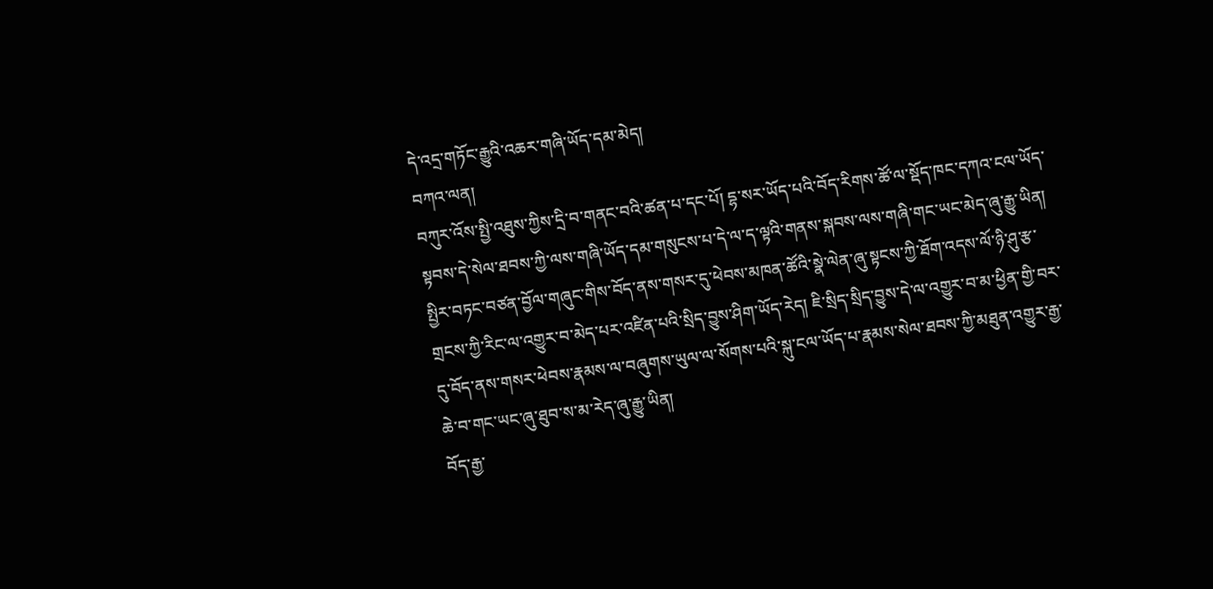དེ་འདྲ་གཏོང་རྒྱུའི་འཆར་གཞི་ཡོད་དམ་མེད།
བཀའ་ལན།
བཀུར་འོས་སྤྱི་འཐུས་ཀྱིས་དྲི་བ་གནང་བའི་ཚན་པ་དང་པོ། དྷ་སར་ཡོད་པའི་བོད་རིགས་ཚོ་ལ་སྡོད་ཁང་དཀའ་ངལ་ཡོད་སྟབས་དེ་སེལ་ཐབས་ཀྱི་ལས་གཞི་ཡོད་དམ་གསུངས་པ་དེ་ལ་ད་ལྟའི་གནས་སྐབས་ལས་གཞི་གང་ཡང་མེད་ཞུ་རྒྱུ་ཡིན། སྤྱིར་བཏང་བཙན་བྱོལ་གཞུང་གིས་བོད་ནས་གསར་དུ་ཕེབས་མཁན་ཚོའི་སྣེ་ལེན་ཞུ་སྟངས་ཀྱི་ཐོག་འདས་ལོ་ཉི་ཤུ་རྩ་གྲངས་ཀྱི་རིང་ལ་འགྱུར་བ་མེད་པར་འཛིན་པའི་སྲིད་བྱུས་ཤིག་ཡོད་རེད། ཇི་སྲིད་སྲིད་བྱུས་དེ་ལ་འགྱུར་བ་མ་ཕྱིན་གྱི་བར་དུ་བོད་ནས་གསར་ཕེབས་རྣམས་ལ་བཞུགས་ཡུལ་ལ་སོགས་པའི་སྐུ་ངལ་ཡོད་པ་རྣམས་སེལ་ཐབས་ཀྱི་མཐུན་འགྱུར་རྒྱ་ཆེ་བ་གང་ཡང་ཞུ་ཐུབ་ས་མ་རེད་ཞུ་རྒྱུ་ཡིན།
བོད་རྒྱ་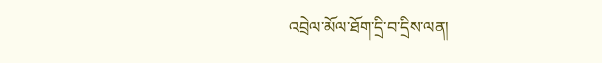འབྲེལ་མོལ་ཐོག་དྲི་བ་དྲིས་ལན།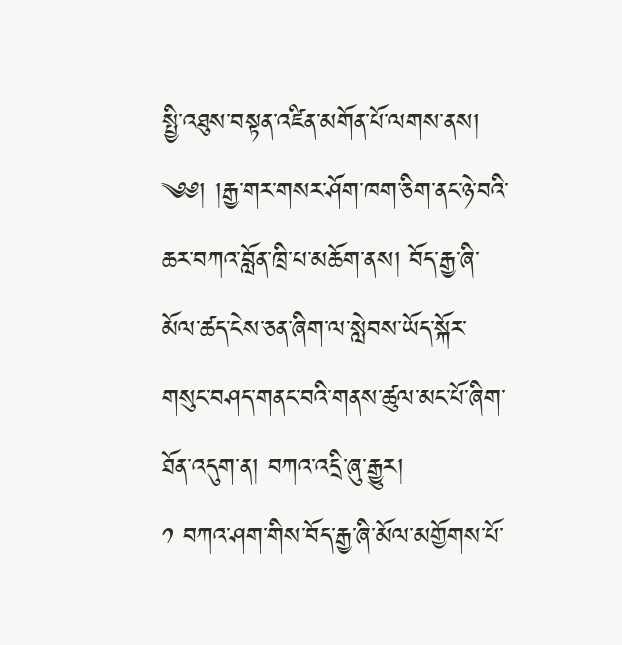སྤྱི་འཐུས་བསྟན་འཛིན་མགོན་པོ་ལགས་ནས།
༄༅། །རྒྱ་གར་གསར་ཤོག་ཁག་ཅིག་ནང་ཉེ་བའི་ཆར་བཀའ་བློན་ཁྲི་པ་མཆོག་ནས། བོད་རྒྱ་ཞི་མོལ་ཚད་ངེས་ཅན་ཞིག་ལ་སླེབས་ཡོད་སྐོར་གསུང་བཤད་གནང་བའི་གནས་ཚུལ་མང་པོ་ཞིག་ཐོན་འདུག་ན། བཀའ་འདྲི་ཞུ་རྒྱུར།
༡ བཀའ་ཤག་གིས་བོད་རྒྱ་ཞི་མོལ་མགྱོགས་པོ་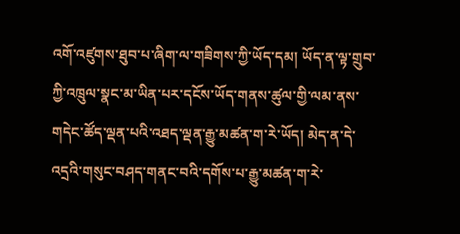འགོ་འཛུགས་ཐུབ་པ་ཞིག་ལ་གཟིགས་ཀྱི་ཡོད་དམ། ཡོད་ན་ལྟ་གྲུབ་ཀྱི་འཁྲུལ་སྣང་མ་ཡིན་པར་དངོས་ཡོད་གནས་ཚུལ་གྱི་ལམ་ནས་གདེང་ཚོད་ལྡན་པའི་འཐད་ལྡན་རྒྱུ་མཚན་ག་རེ་ཡོད། མེད་ན་དེ་འདྲའི་གསུང་བཤད་གནང་བའི་དགོས་པ་རྒྱུ་མཚན་ག་རེ་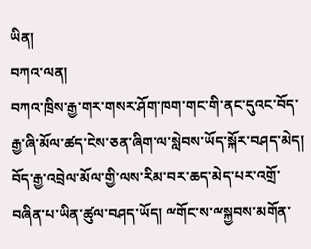ཡིན།
བཀའ་ལན།
བཀའ་ཁྲིས་རྒྱ་གར་གསར་ཤོག་ཁག་གང་གི་ནང་དུའང་བོད་རྒྱ་ཞི་མོལ་ཚད་ངེས་ཅན་ཞིག་ལ་སླེབས་ཡོད་སྐོར་བཤད་མེད། བོད་རྒྱ་འབྲེལ་མོལ་གྱི་ལས་རིམ་བར་ཆད་མེད་པར་འགྲོ་བཞིན་པ་ཡིན་ཚུལ་བཤད་ཡོད། ྋགོང་ས་ྋསྐྱབས་མགོན་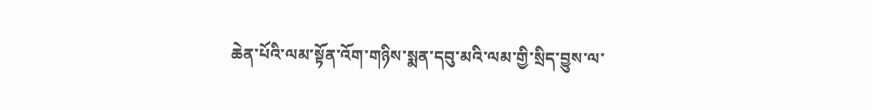ཆེན་པོའི་ལམ་སྟོན་འོག་གཉིས་སྨན་དབུ་མའི་ལམ་གྱི་སྲིད་བྱུས་ལ་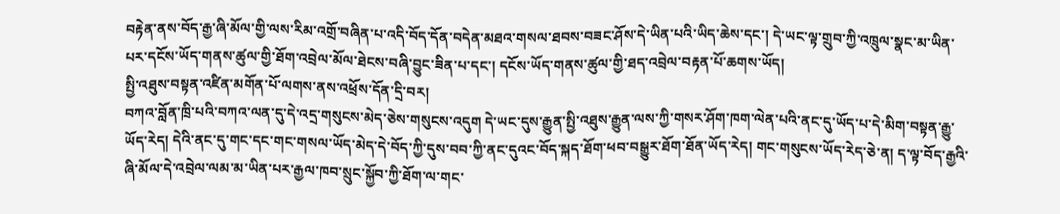བརྟེན་ནས་བོད་རྒྱ་ཞི་མོལ་གྱི་ལས་རིམ་འགྲོ་བཞིན་པ་འདི་བོད་དོན་བདེན་མཐའ་གསལ་ཐབས་བཟང་ཤོས་དེ་ཡིན་པའི་ཡིད་ཆེས་དང་། དེ་ཡང་ལྟ་གྲུབ་ཀྱི་འཁྲུལ་སྣང་མ་ཡིན་པར་དངོས་ཡོད་གནས་ཚུལ་གྱི་ཐོག་འབྲེལ་མོལ་ཐེངས་བཞི་བྱུང་ཟིན་པ་དང་། དངོས་ཡོད་གནས་ཚུལ་གྱི་ཐད་འབྲེལ་བརྟན་པོ་ཆགས་ཡོད།
སྤྱི་འཐུས་བསྟན་འཛིན་མགོན་པོ་ལགས་ནས་འཕྲོས་དོན་དྲི་བར།
བཀའ་བློན་ཁྲི་པའི་བཀའ་ལན་དུ་དེ་འདྲ་གསུངས་མེད་ཅེས་གསུངས་འདུག དེ་ཡང་དུས་རྒྱུན་སྤྱི་འཐུས་རྒྱུན་ལས་ཀྱི་གསར་ཤོག་ཁག་ལེན་པའི་ནང་དུ་ཡོད་པ་དེ་མིག་བསྟན་རྒྱུ་ཡོད་རེད། དེའི་ནང་དུ་གང་དང་གང་གསལ་ཡོད་མེད་དེ་བོད་ཀྱི་དུས་བབ་ཀྱི་ནང་དུའང་བོད་སྐད་ཐོག་ཕབ་བསྒྱུར་ཐོག་ཐོན་ཡོད་རེད། གང་གསུངས་ཡོད་རེད་ཅེ་ན། ད་ལྟ་བོད་རྒྱའི་ཞི་མོལ་དེ་འབྲེལ་ལམ་མ་ཡིན་པར་རྒྱལ་ཁབ་སྲུང་སྐྱོབ་ཀྱི་ཐོག་ལ་གང་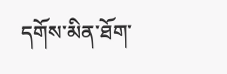དགོས་མིན་ཐོག་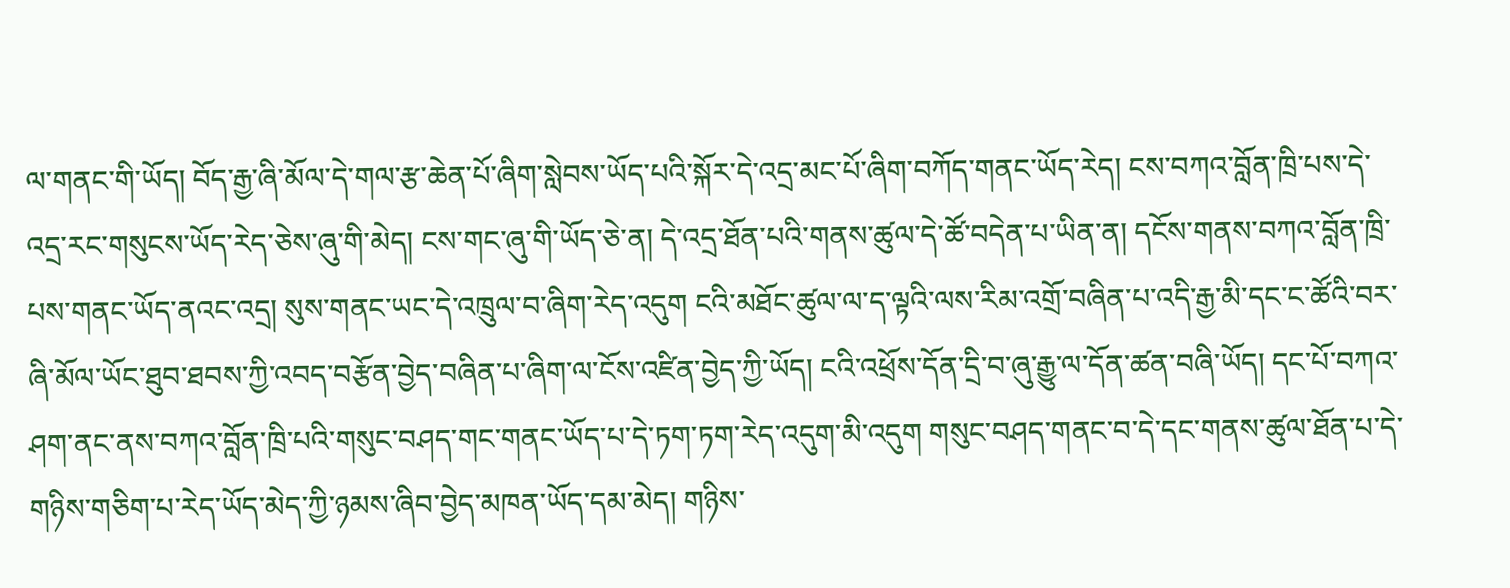ལ་གནང་གི་ཡོད། བོད་རྒྱ་ཞི་མོལ་དེ་གལ་རྩ་ཆེན་པོ་ཞིག་སླེབས་ཡོད་པའི་སྐོར་དེ་འདྲ་མང་པོ་ཞིག་བཀོད་གནང་ཡོད་རེད། ངས་བཀའ་བློན་ཁྲི་པས་དེ་འདྲ་རང་གསུངས་ཡོད་རེད་ཅེས་ཞུ་གི་མེད། ངས་གང་ཞུ་གི་ཡོད་ཅེ་ན། དེ་འདྲ་ཐོན་པའི་གནས་ཚུལ་དེ་ཚོ་བདེན་པ་ཡིན་ན། དངོས་གནས་བཀའ་བློན་ཁྲི་པས་གནང་ཡོད་ནའང་འདྲ། སུས་གནང་ཡང་དེ་འཁྲུལ་བ་ཞིག་རེད་འདུག ངའི་མཐོང་ཚུལ་ལ་ད་ལྟའི་ལས་རིམ་འགྲོ་བཞིན་པ་འདི་རྒྱ་མི་དང་ང་ཚོའི་བར་ཞི་མོལ་ཡོང་ཐུབ་ཐབས་ཀྱི་འབད་བརྩོན་བྱེད་བཞིན་པ་ཞིག་ལ་ངོས་འཛིན་བྱེད་ཀྱི་ཡོད། ངའི་འཕྲོས་དོན་དྲི་བ་ཞུ་རྒྱུ་ལ་དོན་ཚན་བཞི་ཡོད། དང་པོ་བཀའ་ཤག་ནང་ནས་བཀའ་བློན་ཁྲི་པའི་གསུང་བཤད་གང་གནང་ཡོད་པ་དེ་ཏག་ཏག་རེད་འདུག་མི་འདུག གསུང་བཤད་གནང་བ་དེ་དང་གནས་ཚུལ་ཐོན་པ་དེ་གཉིས་གཅིག་པ་རེད་ཡོད་མེད་ཀྱི་ཉམས་ཞིབ་བྱེད་མཁན་ཡོད་དམ་མེད། གཉིས་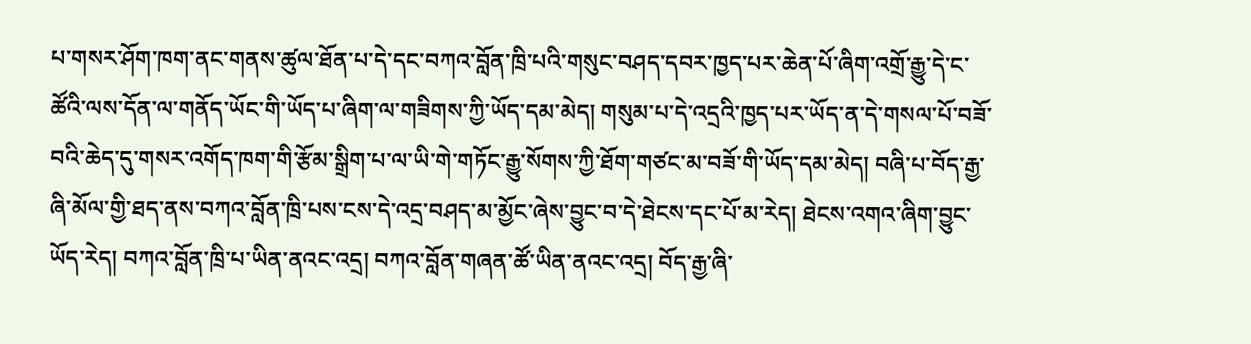པ་གསར་ཤོག་ཁག་ནང་གནས་ཚུལ་ཐོན་པ་དེ་དང་བཀའ་བློན་ཁྲི་པའི་གསུང་བཤད་དབར་ཁྱད་པར་ཆེན་པོ་ཞིག་འགྲོ་རྒྱུ་དེ་ང་ཚོའི་ལས་དོན་ལ་གནོད་ཡོང་གི་ཡོད་པ་ཞིག་ལ་གཟིགས་ཀྱི་ཡོད་དམ་མེད། གསུམ་པ་དེ་འདྲའི་ཁྱད་པར་ཡོད་ན་དེ་གསལ་པོ་བཟོ་བའི་ཆེད་དུ་གསར་འགོད་ཁག་གི་རྩོམ་སྒྲིག་པ་ལ་ཡི་གེ་གཏོང་རྒྱུ་སོགས་ཀྱི་ཐོག་གཙང་མ་བཟོ་གི་ཡོད་དམ་མེད། བཞི་པ་བོད་རྒྱ་ཞི་མོལ་གྱི་ཐད་ནས་བཀའ་བློན་ཁྲི་པས་ངས་དེ་འདྲ་བཤད་མ་མྱོང་ཞེས་བྱུང་བ་དེ་ཐེངས་དང་པོ་མ་རེད། ཐེངས་འགའ་ཞིག་བྱུང་ཡོད་རེད། བཀའ་བློན་ཁྲི་པ་ཡིན་ནའང་འདྲ། བཀའ་བློན་གཞན་ཚོ་ཡིན་ནའང་འདྲ། བོད་རྒྱ་ཞི་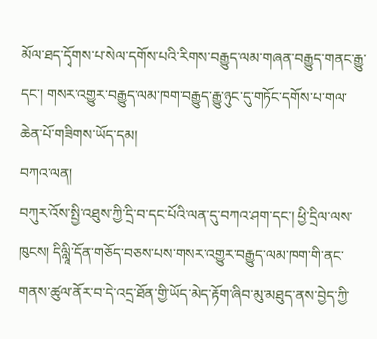མོལ་ཐད་དྭོགས་པ་སེལ་དགོས་པའི་རིགས་བརྒྱུད་ལམ་གཞན་བརྒྱུད་གནང་རྒྱུ་དང་། གསར་འགྱུར་བརྒྱུད་ལམ་ཁག་བརྒྱུད་རྒྱུ་ཉུང་དུ་གཏོང་དགོས་པ་གལ་ཆེན་པོ་གཟིགས་ཡོད་དམ།
བཀའ་ལན།
བཀུར་འོས་སྤྱི་འཐུས་ཀྱི་དྲི་བ་དང་པོའི་ལན་དུ་བཀའ་ཤག་དང་། ཕྱི་དྲིལ་ལས་ཁུངས། དིལླཱི་དོན་གཅོད་བཅས་པས་གསར་འགྱུར་བརྒྱུད་ལམ་ཁག་གི་ནང་གནས་ཚུལ་ནོར་བ་དེ་འདྲ་ཐོན་གྱི་ཡོད་མེད་རྟོག་ཞིབ་མུ་མཐུད་ནས་བྱེད་ཀྱི་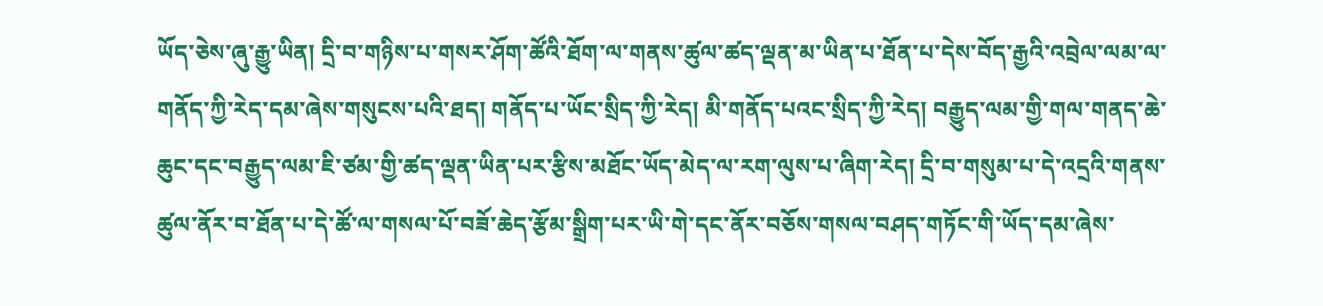ཡོད་ཅེས་ཞུ་རྒྱུ་ཡིན། དྲི་བ་གཉིས་པ་གསར་ཤོག་ཚོའི་ཐོག་ལ་གནས་ཚུལ་ཚད་ལྡན་མ་ཡིན་པ་ཐོན་པ་དེས་བོད་རྒྱའི་འབྲེལ་ལམ་ལ་གནོད་ཀྱི་རེད་དམ་ཞེས་གསུངས་པའི་ཐད། གནོད་པ་ཡོང་སྲིད་ཀྱི་རེད། མི་གནོད་པའང་སྲིད་ཀྱི་རེད། བརྒྱུད་ལམ་གྱི་གལ་གནད་ཆེ་ཆུང་དང་བརྒྱུད་ལམ་ཇི་ཙམ་གྱི་ཚད་ལྡན་ཡིན་པར་རྩིས་མཐོང་ཡོད་མེད་ལ་རག་ལུས་པ་ཞིག་རེད། དྲི་བ་གསུམ་པ་དེ་འདྲའི་གནས་ཚུལ་ནོར་བ་ཐོན་པ་དེ་ཚོ་ལ་གསལ་པོ་བཟོ་ཆེད་རྩོམ་སྒྲིག་པར་ཡི་གེ་དང་ནོར་བཅོས་གསལ་བཤད་གཏོང་གི་ཡོད་དམ་ཞེས་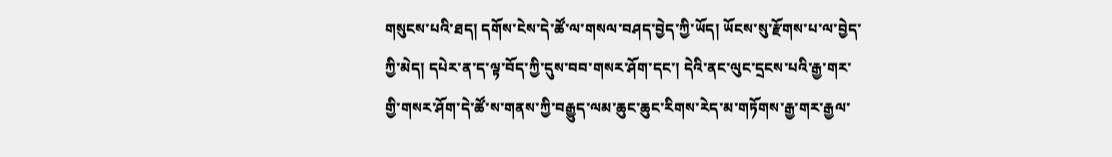གསུངས་པའི་ཐད། དགོས་ངེས་དེ་ཚོ་ལ་གསལ་བཤད་བྱེད་ཀྱི་ཡོད། ཡོངས་སུ་རྫོགས་པ་ལ་བྱེད་ཀྱི་མེད། དཔེར་ན་ད་ལྟ་བོད་ཀྱི་དུས་བབ་གསར་ཤོག་དང་། དེའི་ནང་ལུང་དྲངས་པའི་རྒྱ་གར་གྱི་གསར་ཤོག་དེ་ཚོ་ས་གནས་ཀྱི་བརྒྱུད་ལམ་ཆུང་ཆུང་རིགས་རེད་མ་གཏོགས་རྒྱ་གར་རྒྱལ་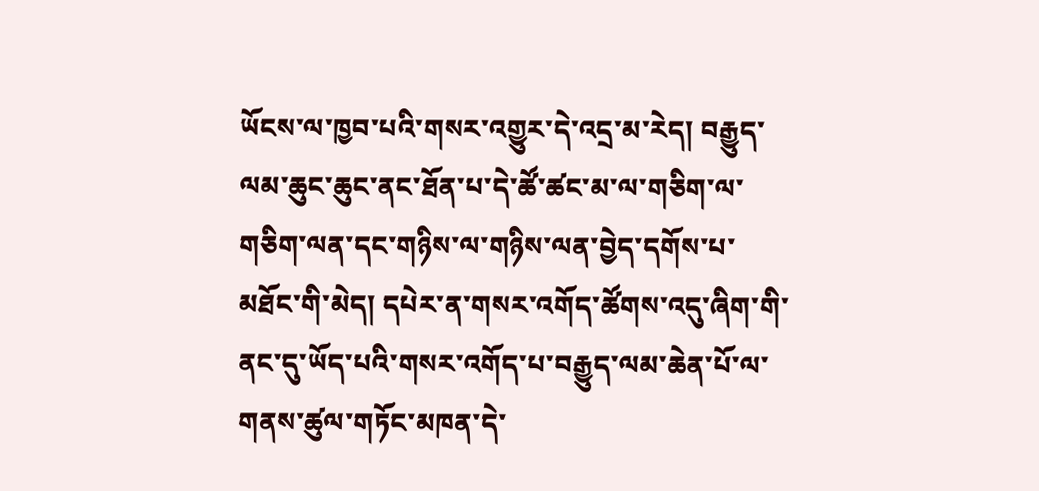ཡོངས་ལ་ཁྱབ་པའི་གསར་འགྱུར་དེ་འདྲ་མ་རེད། བརྒྱུད་ལམ་ཆུང་ཆུང་ནང་ཐོན་པ་དེ་ཚོ་ཚང་མ་ལ་གཅིག་ལ་གཅིག་ལན་དང་གཉིས་ལ་གཉིས་ལན་བྱེད་དགོས་པ་མཐོང་གི་མེད། དཔེར་ན་གསར་འགོད་ཚོགས་འདུ་ཞིག་གི་ནང་དུ་ཡོད་པའི་གསར་འགོད་པ་བརྒྱུད་ལམ་ཆེན་པོ་ལ་གནས་ཚུལ་གཏོང་མཁན་དེ་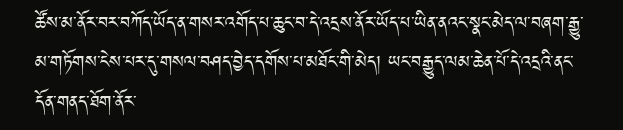ཚོས་མ་ནོར་བར་བཀོད་ཡོད་ན་གསར་འགོད་པ་ཆུང་བ་དེ་འདྲས་ནོར་ཡོད་པ་ཡིན་ནའང་སྣང་མེད་ལ་བཞག་རྒྱུ་མ་གཏོགས་ངེས་པར་དུ་གསལ་བཤད་བྱེད་དགོས་པ་མཐོང་གི་མེད། ཡང་བརྒྱུད་ལམ་ཆེན་པོ་དེ་འདྲའི་ནང་དོན་གནད་ཐོག་ནོར་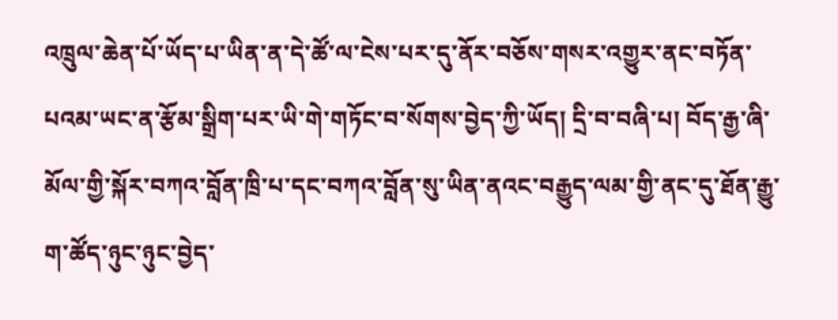འཁྲུལ་ཆེན་པོ་ཡོད་པ་ཡིན་ན་དེ་ཚོ་ལ་ངེས་པར་དུ་ནོར་བཅོས་གསར་འགྱུར་ནང་བཏོན་པའམ་ཡང་ན་རྩོམ་སྒྲིག་པར་ཡི་གེ་གཏོང་བ་སོགས་བྱེད་ཀྱི་ཡོད། དྲི་བ་བཞི་པ། བོད་རྒྱ་ཞི་མོལ་གྱི་སྐོར་བཀའ་བློན་ཁྲི་པ་དང་བཀའ་བློན་སུ་ཡིན་ནའང་བརྒྱུད་ལམ་གྱི་ནང་དུ་ཐོན་རྒྱུ་ག་ཚོད་ཉུང་ཉུང་བྱེད་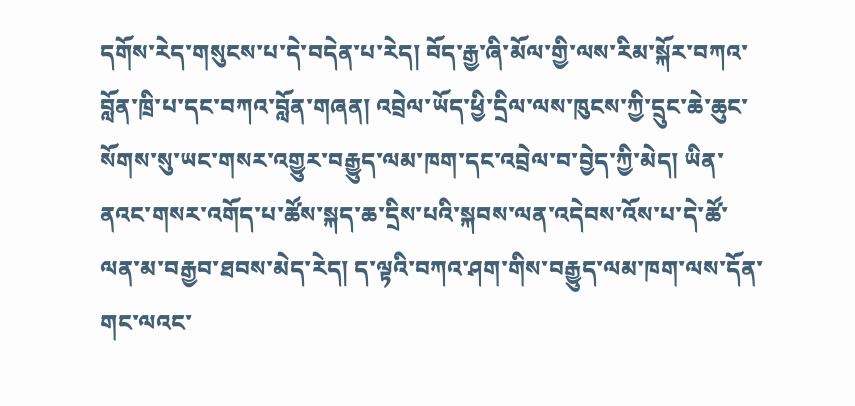དགོས་རེད་གསུངས་པ་དེ་བདེན་པ་རེད། བོད་རྒྱ་ཞི་མོལ་གྱི་ལས་རིམ་སྐོར་བཀའ་བློན་ཁྲི་པ་དང་བཀའ་བློན་གཞན། འབྲེལ་ཡོད་ཕྱི་དྲིལ་ལས་ཁུངས་ཀྱི་དྲུང་ཆེ་ཆུང་སོགས་སུ་ཡང་གསར་འགྱུར་བརྒྱུད་ལམ་ཁག་དང་འབྲེལ་བ་བྱེད་ཀྱི་མེད། ཡིན་ནའང་གསར་འགོད་པ་ཚོས་སྐད་ཆ་དྲིས་པའི་སྐབས་ལན་འདེབས་འོས་པ་དེ་ཚོ་ལན་མ་བརྒྱབ་ཐབས་མེད་རེད། ད་ལྟའི་བཀའ་ཤག་གིས་བརྒྱུད་ལམ་ཁག་ལས་དོན་གང་ལའང་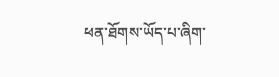ཕན་ཐོགས་ཡོད་པ་ཞིག་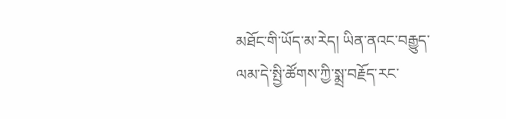མཐོང་གི་ཡོད་མ་རེད། ཡིན་ནའང་བརྒྱུད་ལམ་དེ་སྤྱི་ཚོགས་ཀྱི་སྨྲ་བརྗོད་རང་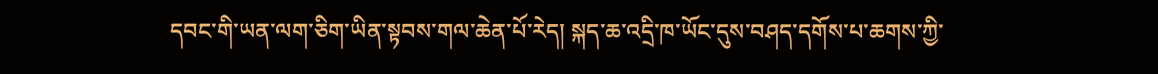དབང་གི་ཡན་ལག་ཅིག་ཡིན་སྟབས་གལ་ཆེན་པོ་རེད། སྐད་ཆ་འདྲི་ཁ་ཡོང་དུས་བཤད་དགོས་པ་ཆགས་ཀྱི་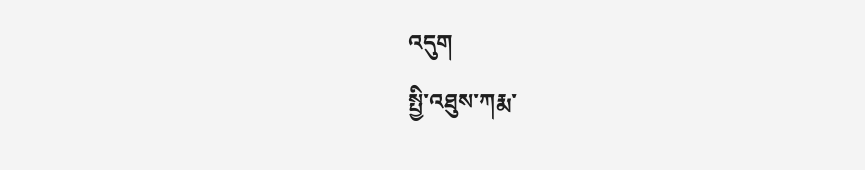འདུག
སྤྱི་འཐུས་ཀརྨ་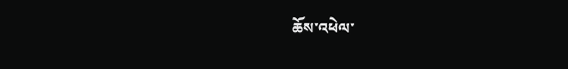ཆོས་འཕེལ་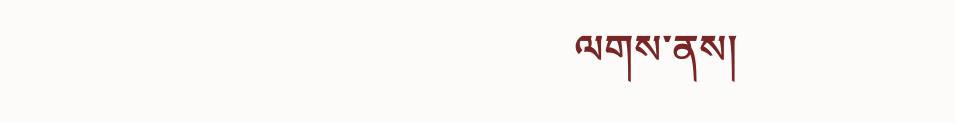ལགས་ནས།